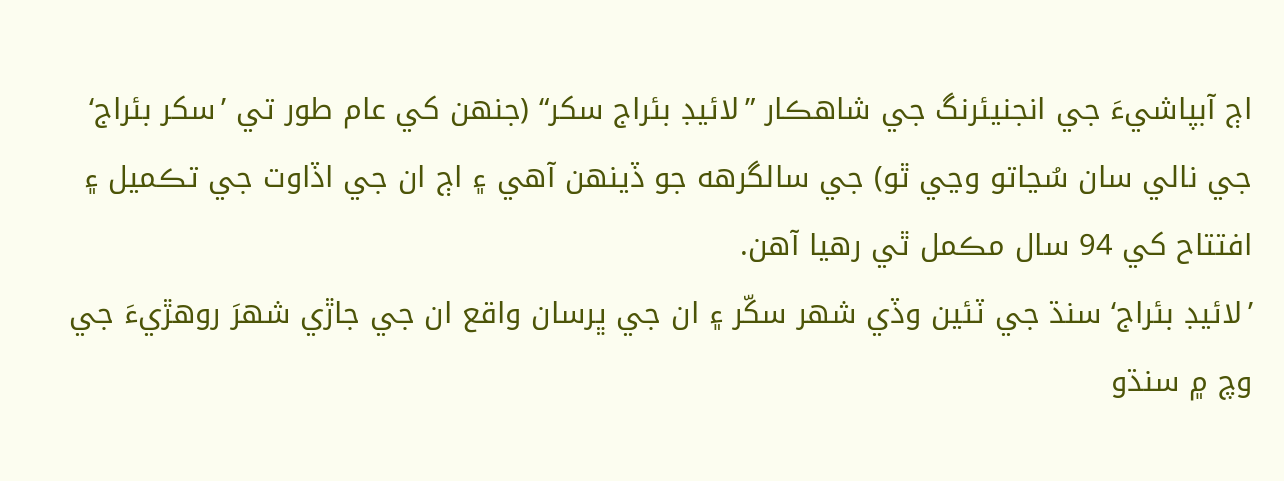اڄ آبپاشيءَ جي انجنيئرنگ جي شاھڪار ”لائيڊ بئراج سکر“ (جنھن کي عام طور تي ’سکر بئراج‘ جي نالي سان سُڃاتو وڃي ٿو) جي سالگرھه جو ڏينھن آهي ۽ اڄ ان جي اڏاوت جي تڪميل ۽ افتتاح کي 94 سال مڪمل ٿي رھيا آهن.
’لائيڊ بئراج‘ سنڌ جي ٽئين وڏي شھر سکّر ۽ ان جي ڀرسان واقع ان جي جاڙي شھرَ روهڙيءَ جي وچ ۾ سنڌو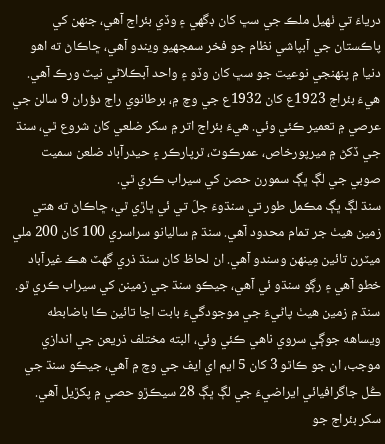درياءَ تي ٺھيل ملڪ جي سڀ کان ڊگهي ۽ وڏي بئراج آهي، جنھن کي پاڪستان جي آبپاشي نظام جو فخر سمجهيو ويندو آهي، ڇاڪاڻ ته اهو دنيا ۾ پنھنجي نوعيت جو سڀ کان وڏو ۽ واحد آبڪلاڻي نيٽ ورڪ آهي. هيءَ بئراج 1923ع کان 1932ع جي وچ ۾، برطانوي راڄ دؤران 9 سالن جي عرصي ۾ تعمير ڪئي وئي. هيءَ بئراج اتر ۾ سکر ضلعي کان شروع ٿي، سنڌ جي ڏکڻ ۾ ميرپورخاص، عمرڪوٽ، ٿرپارڪر ۽ حيدرآباد ضلعن سميت صوبي جي لڳ ڀڳ سمورن حصن کي سيراب ڪري ٿي.
سنڌ لڳ ڀڳ مڪمل طور تي سنڌوءَ جلَ تي ئي ڀاڙي ٿي، ڇاڪاڻ ته هتي زمين هيٺ جر تمام محدود آهي. سنڌ ۾ ساليانو سراسري 100 کان 200 ملي ميٽرن تائين مِينھن وسندو آهي. ان لحاظ کان سنڌ ذري گهٽ هڪ غيرآباد خطو آهي ۽ رڳو سنڌو ئي آهي، جيڪو سنڌ جي زمينن کي سيراب ڪري ٿو. سنڌ ۾ زمين هيٺ پاڻيءَ جي موجودگيءَ بابت اڃا تائين ڪا باضابطه ويساهه جوڳي سروي ناهي ڪئي وئي، البته مختلف ذريعن جي اندازي موجب، ان جو ڪاٿو 3 کان 5 ايم اي ايف جي وچ ۾ آهي، جيڪو سنڌ جي ڪُل جاگرافيائي ايراضيءَ جي لڳ ڀڳ 28 سيڪڙو حصي ۾ پکڙيل آهي.
سکر بئراج جو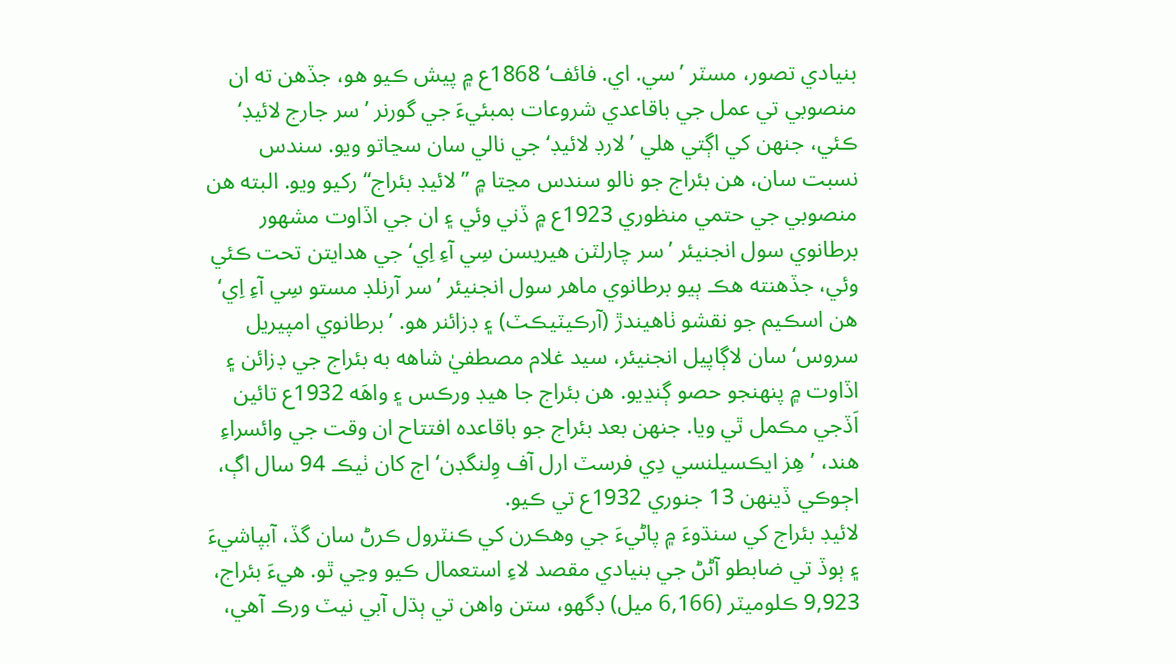بنيادي تصور، مسٽر ’سي. اي. فائف‘ 1868ع ۾ پيش ڪيو هو، جڏهن ته ان منصوبي تي عمل جي باقاعدي شروعات بمبئيءَ جي گورنر ’سر جارج لائيڊ‘ ڪئي، جنھن کي اڳتي هلي ’لارڊ لائيڊ‘ جي نالي سان سڃاتو ويو. سندس نسبت سان، هن بئراج جو نالو سندس مڃتا ۾ ”لائيڊ بئراج“ رکيو ويو. البته هن منصوبي جي حتمي منظوري 1923ع ۾ ڏني وئي ۽ ان جي اڏاوت مشھور برطانوي سول انجنيئر ’سر چارلٽن هيريسن سِي آءِ اِي‘ جي هدايتن تحت ڪئي وئي، جڏهنته هڪ ٻيو برطانوي ماهر سول انجنيئر ’سر آرنلڊ مستو سِي آءِ اِي‘ هن اسڪيم جو نقشو ٺاھيندڙ (آرڪيٽيڪٽ) ۽ ڊزائنر هو. ’برطانوي امپيريل سروس‘ سان لاڳاپيل انجنيئر، سيد غلام مصطفيٰ شاهه به بئراج جي ڊزائن ۽ اڏاوت ۾ پنھنجو حصو ڳنڍيو. هن بئراج جا هيڊ ورڪس ۽ واھَه 1932ع تائين اَڏجي مڪمل ٿي ويا. جنھن بعد بئراج جو باقاعده افتتاح ان وقت جي وائسراءِ هند، ’هِز ايڪسيلنسي دِي فرسٽ ارل آف وِلنگڊن‘ اڄ کان ٺيڪ 94 سال اڳ، اڄوڪي ڏينھن 13 جنوري 1932ع تي ڪيو.
لائيڊ بئراج کي سنڌوءَ ۾ پاڻيءَ جي وهڪرن کي ڪنٽرول ڪرڻ سان گڏ، آبپاشيءَ ۽ ٻوڏ تي ضابطو آڻڻ جي بنيادي مقصد لاءِ استعمال ڪيو وڃي ٿو. هيءَ بئراج، 9,923 ڪلوميٽر (6,166 ميل) ڊگهو، ستن واھن تي ٻڌل آبي نيٽ ورڪ آهي،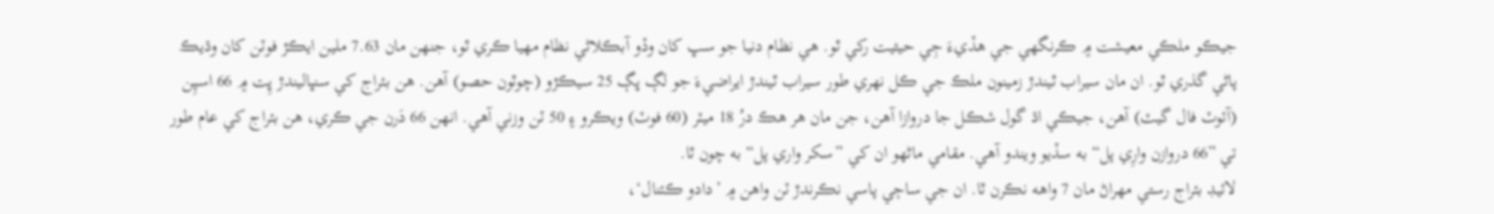جيڪو ملڪي معيشت ۾ ڪرنگهي جي هڏيءَ جِي حيثيت رکي ٿو. هي نظام دنيا جو سڀ کان وڏو آبڪلاڻي نظام مھيا ڪري ٿو، جنھن مان 7.63 ملين ايڪڙ فوٽن کان وڌيڪ پاڻي گذري ٿو. ان مان سيراب ٿيندڙ زمينون ملڪ جي ڪل نھري طور سيراب ٿيندڙ ايراضيءَ جو لڳ ڀڳ 25 سيڪڙو (چوٿون حصو) آهن. هن بئراج کي سنڀاليندڙ ڀِت ۾ 66 اسپِن (آئوٽ فال گيٽ) آھن، جيڪي اڌ گول شڪل جا دروازا آھن، جن مان هر هڪ درُ 18 ميٽر (60 فوٽ) ويڪرو ۽ 50 ٽن وزني آھي. انھن 66 دَرن جي ڪري، هن بئراج کي عام طور تي ”66 دروازن وارِي پل“ به سڏيو ويندو آهي. مقامي ماڻھو ان کي ”سکر واري پل“ به چون ٿا.
لائيڊ بئراج رستي مھراڻ مان 7 واھه نڪرن ٿا. ان جي ساڄي پاسي نڪرندڙ ٽن واھن ۾ ’دادو ڪئنال‘،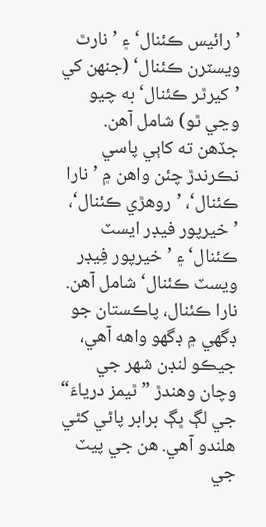’رائيس ڪئنال‘ ۽ ’نارٿ ويسٽرن ڪئنال‘ (جنھن کي ’کيرٿر ڪئنال‘ به چيو وڃي ٿو) شامل آهن. جڏهن ته کاٻي پاسي نڪرندڙ چئن واھن ۾ ’نارا ڪئنال‘، ’روهڙي ڪئنال‘، ’خيرپور فيڊر ايسٽ ڪئنال‘ ۽ ’خيرپور فِيڊر ويسٽ ڪئنال‘ شامل آهن. نارا ڪئنال، پاڪستان جو ڊگهي ۾ ڊگهو واھه آهي، جيڪو لنڊن شھر جي وچان وهندڙ ”ٿيمز درياءَ“ جي لڳ ڀڳ برابر پاڻي کڻي هلندو آهي. هن جي پيٽ جي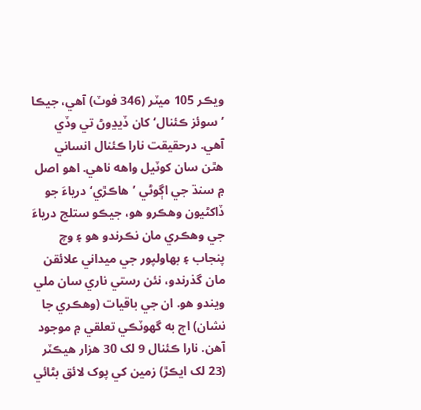ويڪر 105 ميٽر (346 فوٽ) آهي، جيڪا ’سوئز ڪئنال‘ کان ڏيڍوڻ تي وڏي آهي. درحقيقت نارا ڪئنال انساني هٿن سان کوٽيل واھه ناهي. اهو اصل ۾ سنڌ جي اڳوڻي ’هاڪڙي‘ درياءَ جو ڏاکڻيون وھڪرو هو، جيڪو ستلج درياءَ جي وهڪري مان نڪرندو هو ۽ وچ پنجاب ۽ بھاولپور جي ميداني علائقن مان گذرندو، نئن رستي ناري سان ملي ويندو هو. ان جي باقيات (وهڪري جا نشان) اڄ به گهوٽڪي تعلقي ۾ موجود آهن. نارا ڪئنال 9 لک 30 هزار هيڪٽر (23 لک ايڪڙ) زمين کي پوک لائق بڻائي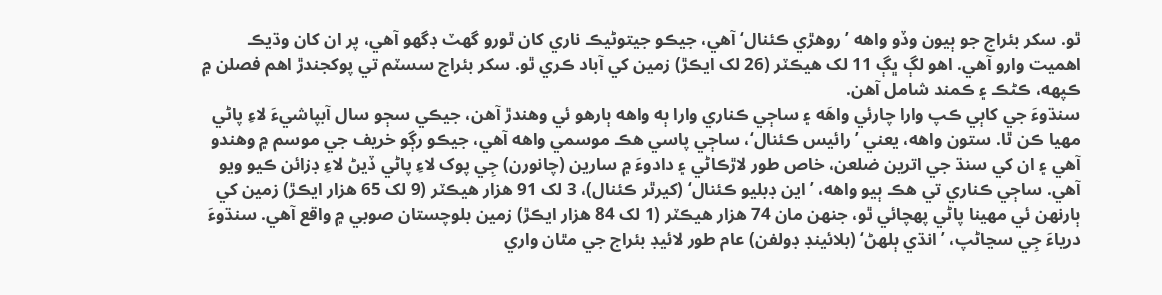ٿو. سکر بئراج جو ٻيون وڏو واھه ’روهڙي ڪئنال‘ آهي، جيڪو جيتوڻيڪ ناري کان ٿورو گهٽ ڊگهو آهي، پر ان کان وڌيڪ اهميت وارو آهي. اهو لڳ ڀڳ 11 لک هيڪٽر (26 لک ايڪڙ) زمين کي آباد ڪري ٿو. سکر بئراج سسٽم تي پوکجندڙ اهم فصلن ۾ ڪپھه، ڪڻڪ ۽ ڪمند شامل آهن.
سنڌوءَ جي کاٻي ڪپ وارا چارئي واھَه ۽ ساڄي ڪناري وارا ٻه واھه ٻارهو ئي وهندڙ آهن، جيڪي سڄو سال آبپاشيءَ لاءِ پاڻي مھيا ڪن ٿا. ستون واھه، يعني ’رائيس ڪئنال‘، ساڄي پاسي هڪ موسمي واھه آهي، جيڪو رڳو خريف جي موسم ۾ وھندو آهي ۽ ان کي سنڌ جي اترين ضلعن، خاص طور لاڙڪاڻي ۽ دادوءَ ۾ سارين (چانورن) جِي پوک لاءِ پاڻي ڏيڻ لاءِ ڊزائن ڪيو ويو آهي. ساڄي ڪناري تي هڪ ٻيو واھه، ’اين ڊبليو ڪئنال‘ (کيرٿر ڪئنال)، 3 لک 91 هزار هيڪٽر (9 لک 65 هزار ايڪڙ) زمين کي ٻارنھن ئي مھينا پاڻي پھچائي ٿو، جنھن مان 74 هزار هيڪٽر (1 لک 84 هزار ايڪڙ) زمين بلوچستان صوبي ۾ واقع آهي. سنڌوءَ درياءَ جِي سڃاڻپ، ’انڌي ٻلھڻ‘ (بلائينڊ ڊولفن) عام طور لائيڊ بئراج جي مٿان واري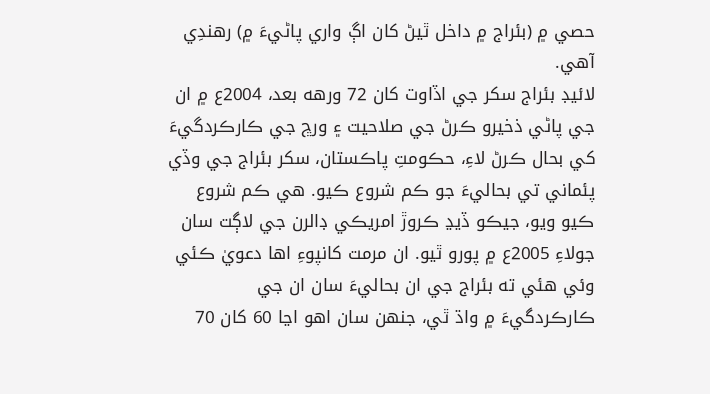حصي ۾ (بئراج ۾ داخل ٿيڻ کان اڳ واري پاڻيءَ ۾) رهندِي آهي.
لائيڊ بئراج سکر جي اڏاوت کان 72 ورهه بعد، 2004ع ۾ ان جي پاڻي ذخيرو ڪرڻ جي صلاحيت ۽ ورڇ جي ڪارڪردگيءَ کي بحال ڪرڻ لاءِ، حڪومتِ پاڪستان، سکر بئراج جي وڏي پئماني تي بحاليءَ جو ڪم شروع ڪيو. هي ڪم شروع ڪيو ويو، جيڪو ڏيڍ ڪروڙ امريڪي ڊالرن جي لاڳت سان جولاءِ 2005ع ۾ پورو ٿيو. ان مرمت کانپوءِ اها دعويٰ ڪئي وئي هئي ته بئراج جي ان بحاليءَ سان ان جي ڪارڪردگيءَ ۾ واڌ ٿي، جنھن سان اهو اڃا 60 کان 70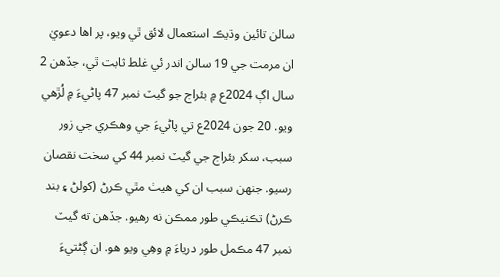سالن تائين وڌيڪ استعمال لائق ٿي ويو، پر اها دعويٰ ان مرمت جي 19 سالن اندر ئي غلط ثابت ٿي، جڏهن 2 سال اڳ 2024ع ۾ بئراج جو گيٽ نمبر 47 پاڻيءَ ۾ لُڙهي ويو. 20 جون 2024ع تي پاڻيءَ جي وھڪري جي زور سبب، سکر بئراج جي گيٽ نمبر 44 کي سخت نقصان رسيو. جنھن سبب ان کي هيٺ مٿي ڪرڻ (کولڻ ۽ بند ڪرڻ) تڪنيڪي طور ممڪن نه رهيو. جڏهن ته گيٽ نمبر 47 مڪمل طور درياءَ ۾ وهِي ويو هو. ان ڳڻتيءَ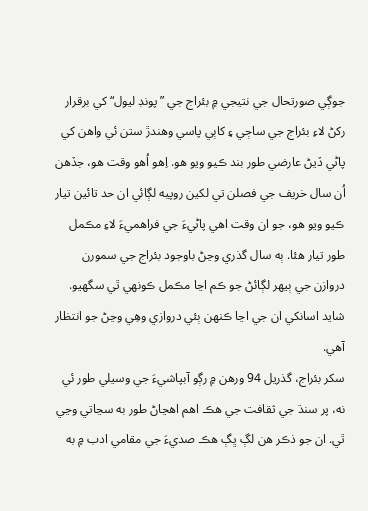جوڳي صورتحال جي نتيجي ۾ بئراج جي ”پونڊ ليول“ کي برقرار رکڻ لاءِ بئراج جي ساڄي ۽ کاٻي پاسي وهندڙ ستن ئي واھن کي پاڻي ڏيڻ عارضي طور بند ڪيو ويو هو. اِهو اُهو وقت هو، جڏهن اُن سال خريف جي فصلن تي لکين روپيه لڳائي ان حد تائين تيار ڪيو ويو هو، جو ان وقت اهي پاڻيءَ جي فراهميءَ لاءِ مڪمل طور تيار هئا. ٻه سال گذري وڃڻ باوجود بئراج جي سمورن دروازن جي ٻيھر لڳائڻ جو ڪم اڃا مڪمل ڪونھي ٿي سگهيو. شايد اسانکي ان جي اڃا ڪنھن ٻئي دروازي وھِي وڃڻ جو انتظار آهي.
سکر بئراج، گذريل 94 ورهن ۾ رڳو آبپاشيءَ جي وسيلي طور ئي نه، پر سنڌ جي ثقافت جي هڪ اهم اهڃاڻ طور به سڃاتي وڃي ٿي. ان جو ذڪر هن لڳ ڀڳ هڪ صديءَ جي مقامي ادب ۾ به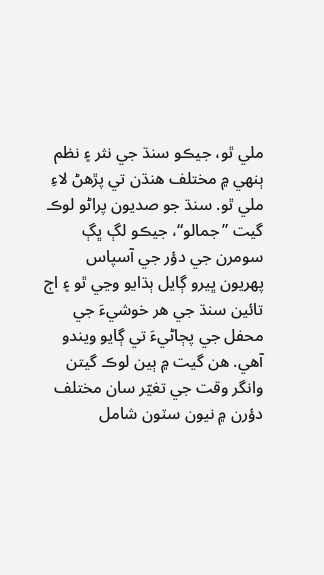ملي ٿو، جيڪو سنڌ جي نثر ۽ نظم ٻنھي ۾ مختلف هنڌن تي پڙهڻ لاءِ ملي ٿو. سنڌ جو صديون پراڻو لوڪ گيت ”جمالو“، جيڪو لڳ ڀڳ سومرن جي دؤر جي آسپاس پھريون ڀيرو ڳايل ٻڌايو وڃي ٿو ۽ اڄ تائين سنڌ جي هر خوشيءَ جي محفل جي پڄاڻيءَ تي ڳايو ويندو آهي. هن گيت ۾ ٻين لوڪ گيتن وانگر وقت جي تغيّر سان مختلف دؤرن ۾ نيون سٽون شامل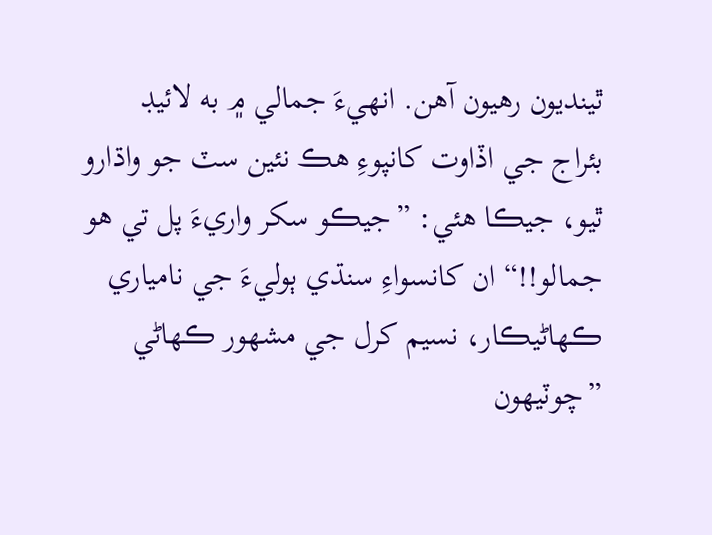ٿينديون رهيون آهن. انھيءَ جمالي ۾ به لائيڊ بئراج جي اڏاوت کانپوءِ هڪ نئين سٽ جو واڌارو ٿيو، جيڪا هئي: ”جيڪو سکر واريءَ پل تي هو جمالو!!“ ان کانسواءِ سنڌي ٻوليءَ جي نامياري ڪھاڻيڪار، نسيم کرل جي مشھور ڪھاڻي ”چوٽيھون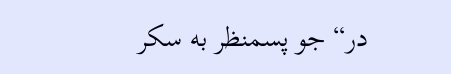در“ جو پسمنظر به سکر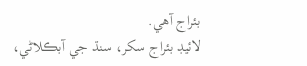بئراج آهي.
لائيڊ بئراج سکر، سنڌ جي آبڪلاڻي،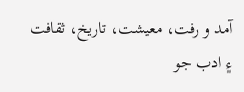آمد و رفت، معيشت، تاريخ، ثقافت ۽ ادب جو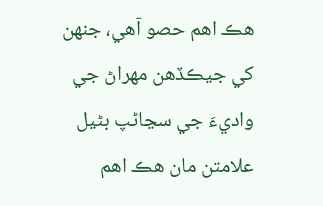هڪ اهم حصو آهي، جنھن کي جيڪڏهن مھراڻ جي واديءَ جي سڃاڻپ بڻيل علامتن مان هڪ اهم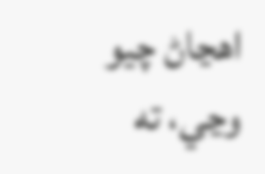اهڃاڻ چيو وڃي، ته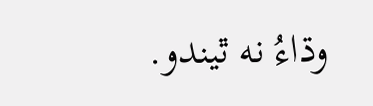وڌاءُ نه ٿيندو.